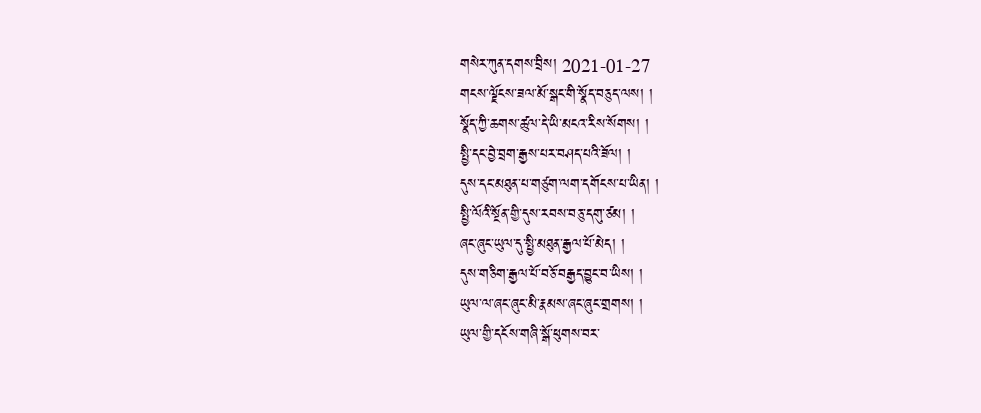གསེར་ཀུན་དགས་བྲིས། 2021-01-27
གངས་ལྗོངས་ཟལ་མོ་སྒང་གི་སྣོད་བཅུད་ལས། །
སྣོད་ཀྱི་ཆགས་ཚུལ་དེ་ཡི་མངའ་རིས་སོགས། །
སྤྱི་དང་བྱེ་བྲག་རྒྱས་པར་བཤད་པའི་ཟོལ། །
དུས་དང་མཐུན་པ་གཙུག་ལག་དགོངས་པ་ཡིན། །
སྤྱི་ལོའི་སྔོན་གྱི་དུས་རབས་བཅུ་དགུ་ཙམ། །
ཞང་ཞུང་ཡུལ་དུ་སྤྱི་མཐུན་རྒྱལ་པོ་མེད། །
དུས་གཅིག་རྒྱལ་པོ་བཅོ་བརྒྱད་བྱུང་བ་ཡིས། །
ཡུལ་ལ་ཞང་ཞུང་མི་རྣམས་ཞང་ཞུང་གྲགས། །
ཡུལ་གྱི་དངོས་གཞི་སྒོ་ཕུགས་བར་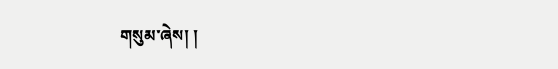གསུམ་ཞེས། །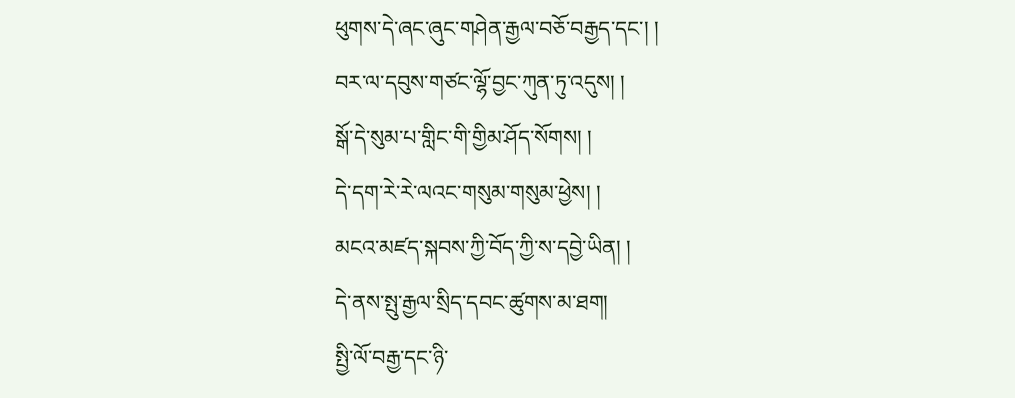ཕུགས་དེ་ཞང་ཞུང་གཤེན་རྒྱལ་བཅོ་བརྒྱད་དང་། །
བར་ལ་དབུས་གཙང་ལྷོ་བྱང་ཀུན་ཏུ་འདུས། །
སྒོ་དེ་སུམ་པ་གླིང་གི་གྱིམ་ཤོད་སོགས། །
དེ་དག་རེ་རེ་ལའང་གསུམ་གསུམ་ཕྱེས། །
མངའ་མཛད་སྐབས་ཀྱི་བོད་ཀྱི་ས་དབྱེ་ཡིན། །
དེ་ནས་སྤུ་རྒྱལ་སྲིད་དབང་ཚུགས་མ་ཐག།
སྤྱི་ལོ་བརྒྱ་དང་ཉི་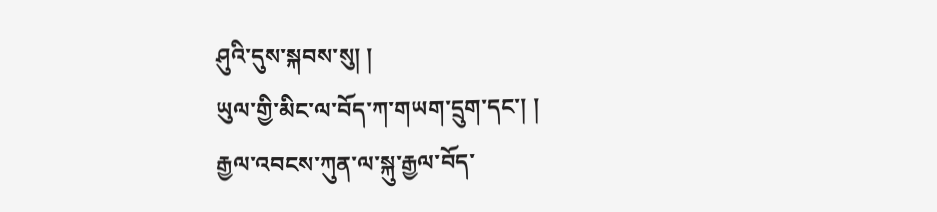ཤུའི་དུས་སྐབས་སུ། །
ཡུལ་གྱི་མིང་ལ་བོད་ཀ་གཡག་དྲུག་དང་། །
རྒྱལ་འབངས་ཀུན་ལ་སྐུ་རྒྱལ་བོད་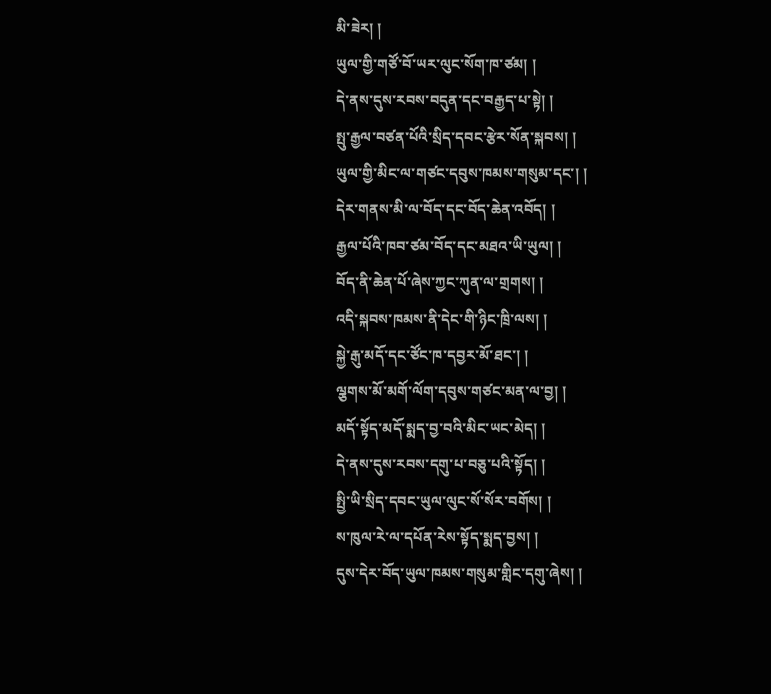མི་ཟེར། །
ཡུལ་གྱི་གཙོ་བོ་ཡར་ལུང་སོག་ཁ་ཙམ། །
དེ་ནས་དུས་རབས་བདུན་དང་བརྒྱད་པ་སྟེ། །
སྤུ་རྒྱལ་བཙན་པོའི་སྲིད་དབང་རྩེར་སོན་སྐབས། །
ཡུལ་གྱི་མིང་ལ་གཙང་དབུས་ཁམས་གསུམ་དང་། །
དེར་གནས་མི་ལ་བོད་དང་བོད་ཆེན་འབོད། །
རྒྱལ་པོའི་ཁབ་ཙམ་བོད་དང་མཐའ་ཡི་ཡུལ། །
བོད་ནི་ཆེན་པོ་ཞེས་ཀྱང་ཀུན་ལ་གྲགས། །
འདི་སྐབས་ཁམས་ནི་དེང་གི་ཉིང་ཁྲི་ལས། །
སྐྱེ་རྒུ་མདོ་དང་ཙོང་ཁ་དབྱར་མོ་ཐང་། །
ལྕགས་མོ་མགོ་ལོག་དབུས་གཙང་མན་ལ་བྱ། །
མདོ་སྟོད་མདོ་སྨད་བྱ་བའི་མིང་ཡང་མེད། །
དེ་ནས་དུས་རབས་དགུ་པ་བཅུ་པའི་སྟོད། །
སྤྱི་ཡི་སྲིད་དབང་ཡུལ་ལུང་སོ་སོར་བགོས། །
ས་ཁུལ་རེ་ལ་དཔོན་རེས་སྟོད་སྨད་བྱས། །
དུས་དེར་བོད་ཡུལ་ཁམས་གསུམ་གླིང་དགུ་ཞེས། །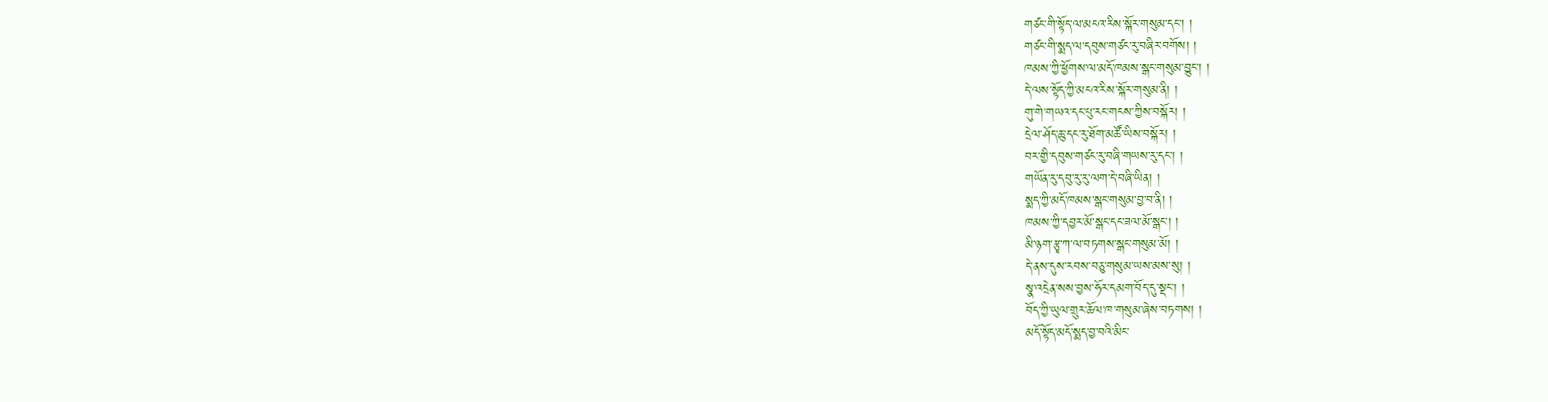གཙང་གི་སྟོད་ལ་མངའ་རིས་སྐོར་གསུམ་དང་། །
གཙང་གི་སྨད་ལ་དབུས་གཙང་རུ་བཞིར་བགོས། །
ཁམས་ཀྱི་ཕྱོགས་ལ་མདོ་ཁམས་སྒང་གསུམ་བྱུང་། །
དེ་ལས་སྟོད་ཀྱི་མངའ་རིས་སྐོར་གསུམ་ནི། །
གུ་གེ་གཡའ་དང་པུ་རང་གངས་ཀྱིས་བསྐོར། །
དྲེལ་ཤོད་ཆུ་དང་རུ་ཐོག་མཚོ་ཡིས་བསྐོར། །
བར་གྱི་དབུས་གཙང་རུ་བཞི་གཡས་རུ་དང་། །
གཡོན་རུ་དབུ་རུ་རུ་ལག་དེ་བཞི་ཡིན། །
སྨད་ཀྱི་མདོ་ཁམས་སྒང་གསུམ་བྱ་བ་ནི། །
ཁམས་ཀྱི་དབྱར་མོ་སྒང་དང་ཟལ་མོ་སྒང་། །
མི་ཉག་རྩྭ་ཀ་ལ་བཏགས་སྒང་གསུམ་མོ། །
དེ་ནས་དུས་རབས་བཅུ་གསུམ་ཡས་མས་སུ། །
སྣ་འདྲེན་སས་བྱས་ཧོར་དམག་བོད་དུ་སྡང་། །
བོད་ཀྱི་ཡུལ་གྲུར་ཆོལ་ཁ་གསུམ་ཞེས་བཏགས། །
མདོ་སྟོད་མདོ་སྨད་བྱ་བའི་མིང་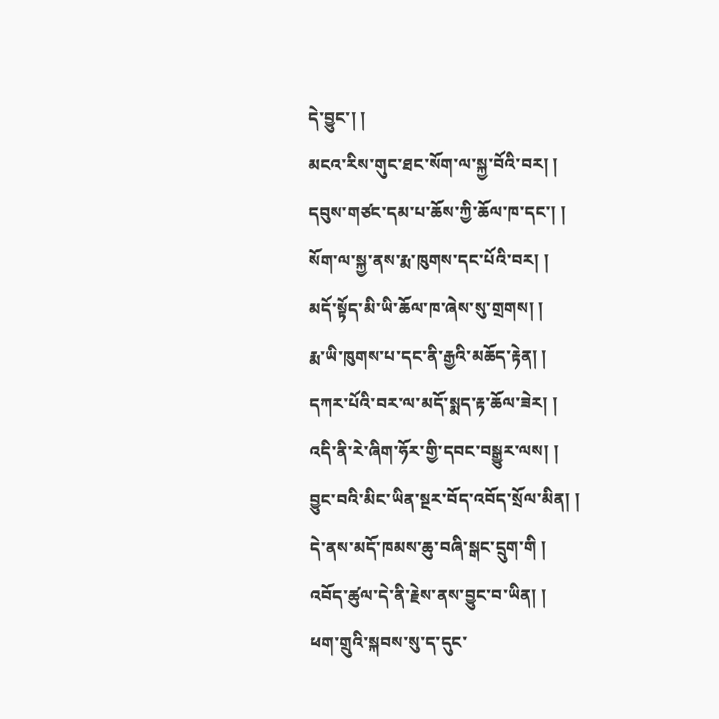དེ་བྱུང་། །
མངའ་རིས་གུང་ཐང་སོག་ལ་སྐྱ་བོའི་བར། །
དབུས་གཙང་དམ་པ་ཆོས་ཀྱི་ཆོལ་ཁ་དང་། །
སོག་ལ་སྐྱ་ནས་རྨ་ཁུགས་དང་པོའི་བར། །
མདོ་སྟོད་མི་ཡི་ཆོལ་ཁ་ཞེས་སུ་གྲགས། །
རྨ་ཡི་ཁུགས་པ་དང་ནི་རྒྱའི་མཆོད་རྟེན། །
དཀར་པོའི་བར་ལ་མདོ་སྨད་རྟ་ཆོལ་ཟེར། །
འདི་ནི་རེ་ཞིག་ཧོར་གྱི་དབང་བསྒྱུར་ལས། །
བྱུང་བའི་མིང་ཡིན་སྔར་བོད་འབོད་སྲོལ་མིན། །
དེ་ནས་མདོ་ཁམས་ཆུ་བཞི་སྒང་དྲུག་གི །
འབོད་ཚུལ་དེ་ནི་རྗེས་ནས་བྱུང་བ་ཡིན། །
ཕག་གྲུའི་སྐབས་སུ་ད་དུང་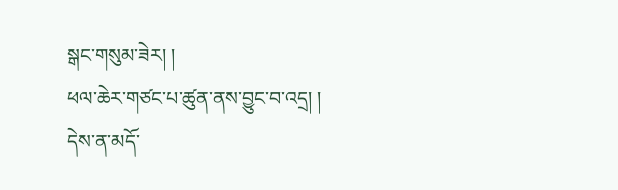སྒང་གསུམ་ཟེར། །
ཕལ་ཆེར་གཙང་པ་ཚུན་ནས་བྱུང་བ་འདྲ། །
དེས་ན་མདོ་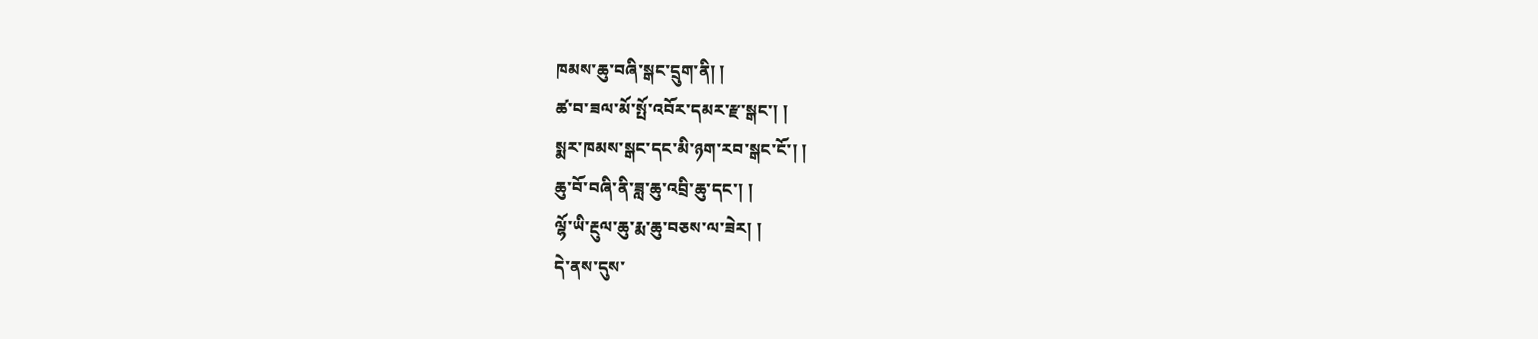ཁམས་ཆུ་བཞི་སྒང་དྲུག་ནི། །
ཚ་བ་ཟལ་མོ་སྤོ་འབོར་དམར་རྫ་སྒང་། །
སྨར་ཁམས་སྒང་དང་མི་ཉག་རབ་སྒང་ངོ་། །
ཆུ་བོ་བཞི་ནི་ཟླ་ཆུ་འབྲི་ཆུ་དང་། །
ལྷོ་ཡི་རྔུལ་ཆུ་རྨ་ཆུ་བཅས་ལ་ཟེར། །
དེ་ནས་དུས་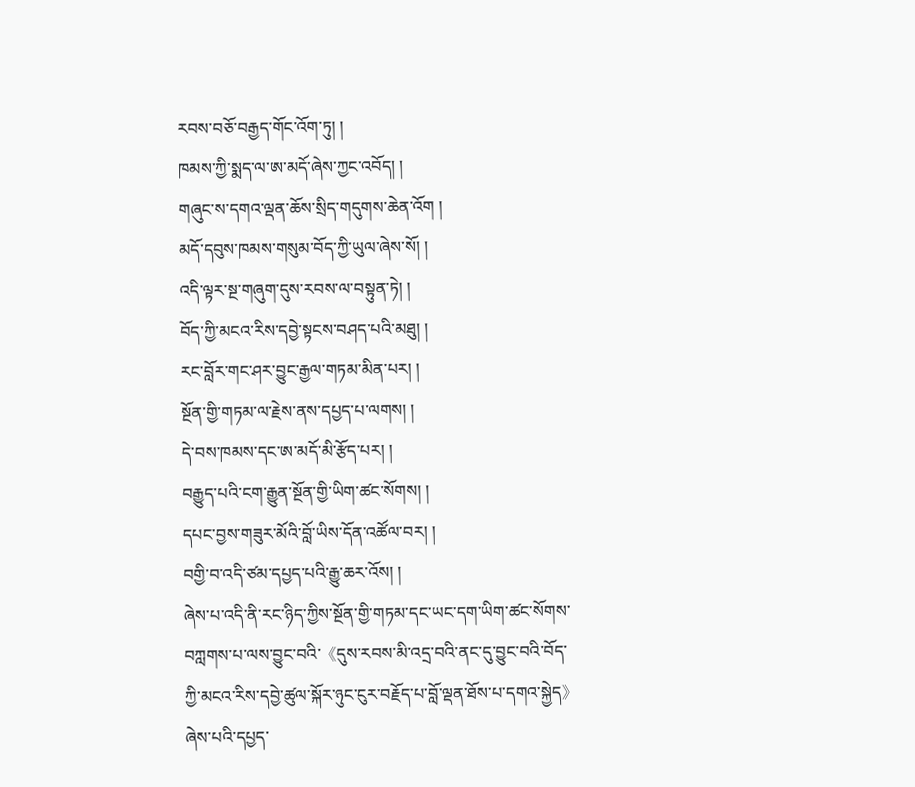རབས་བཅོ་བརྒྱད་གོང་འོག་ཏུ། །
ཁམས་ཀྱི་སྨད་ལ་ཨ་མདོ་ཞེས་ཀྱང་འབོད། །
གཞུང་ས་དགའ་ལྡན་ཆོས་སྲིད་གདུགས་ཆེན་འོག །
མདོ་དབུས་ཁམས་གསུམ་བོད་ཀྱི་ཡུལ་ཞེས་སོ། །
འདི་ལྟར་སྔ་གཞུག་དུས་རབས་ལ་བསྟུན་ཏེ། །
བོད་ཀྱི་མངའ་རིས་དབྱེ་སྟངས་བཤད་པའི་མཐུ། །
རང་བློར་གང་ཤར་བྱུང་རྒྱལ་གཏམ་མིན་པར། །
སྔོན་གྱི་གཏམ་ལ་རྗེས་ནས་དཔྱད་པ་ལགས། །
དེ་བས་ཁམས་དང་ཨ་མདོ་མི་རྩོད་པར། །
བརྒྱུད་པའི་ངག་རྒྱུན་སྔོན་གྱི་ཡིག་ཚང་སོགས། །
དཔང་བྱས་གཟུར་མོའི་བློ་ཡིས་དོན་འཚོལ་བར། །
བགྱི་བ་འདི་ཙམ་དཔྱད་པའི་རྒྱུ་ཆར་འོས། །
ཞེས་པ་འདི་ནི་རང་ཉིད་ཀྱིས་སྔོན་གྱི་གཏམ་དང་ཡང་དག་ཡིག་ཚང་སོགས་བཀླགས་པ་ལས་བྱུང་བའི་《དུས་རབས་མི་འདྲ་བའི་ནང་དུ་བྱུང་བའི་བོད་ཀྱི་མངའ་རིས་དབྱེ་ཚུལ་སྐོར་ཉུང་ངུར་བརྗོད་པ་བློ་ལྡན་ཐོས་པ་དགའ་སྐྱེད》ཞེས་པའི་དཔྱད་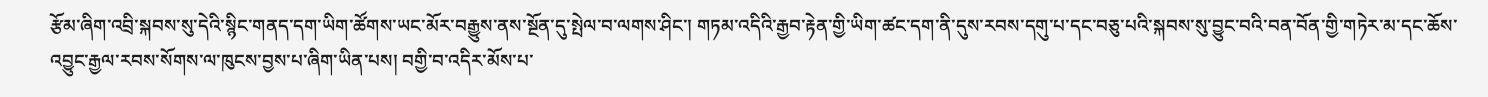རྩོམ་ཞིག་འབྲི་སྐབས་སུ་དེའི་སྙིང་གནད་དག་ཡིག་ཚོགས་ཡང་མོར་བརྒྱུས་ནས་སྔོན་དུ་སྤེལ་བ་ལགས་ཤིང་། གཏམ་འདིའི་རྒྱབ་རྟེན་གྱི་ཡིག་ཚང་དག་ནི་དུས་རབས་དགུ་པ་དང་བཅུ་པའི་སྐབས་སུ་བྱུང་བའི་བན་བོན་གྱི་གཏེར་མ་དང་ཆོས་འབྱུང་རྒྱལ་རབས་སོགས་ལ་ཁུངས་བྱས་པ་ཞིག་ཡིན་པས། བགྱི་བ་འདིར་མོས་པ་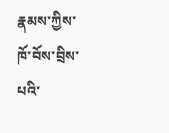རྣམས་ཀྱིས་ཁོ་བོས་བྲིས་པའི་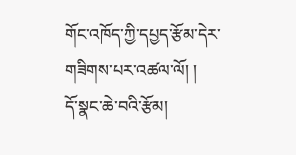གོང་འཁོད་ཀྱི་དཔྱད་རྩོམ་དེར་གཟིགས་པར་འཚལ་ལོ། །
དོ་སྣང་ཆེ་བའི་རྩོམ།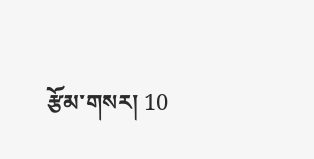རྩོམ་གསར། 10